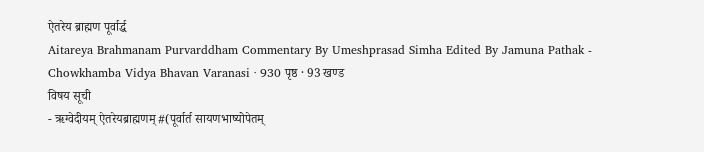ऐतरेय ब्राह्मण पूर्वार्द्ध
Aitareya Brahmanam Purvarddham Commentary By Umeshprasad Simha Edited By Jamuna Pathak - Chowkhamba Vidya Bhavan Varanasi · 930 पृष्ठ · 93 खण्ड
विषय सूची
- ऋग्वेदीयम् ऐतरेयब्राह्मणम् #(पूर्वार्त सायणभाष्योपेतम्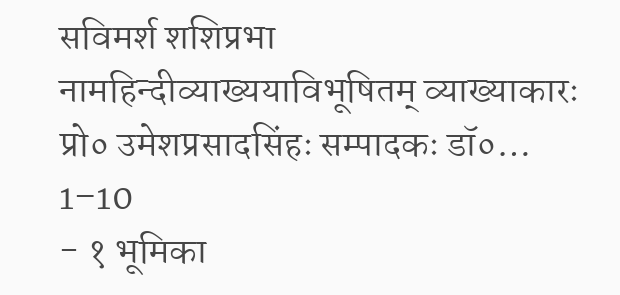सविमर्श शशिप्रभा नामहिन्दीव्याख्ययाविभूषितम् व्याख्याकारः प्रो० उमेशप्रसादसिंहः सम्पादकः डॉ०… 1–10
- १ भूमिका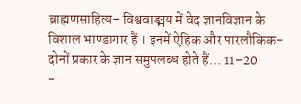ब्राह्मणसाहित्य– विश्ववाङ्मय में वेद ज्ञानविज्ञान के विशाल भाण्डागार हैं । इनमें ऐहिक और पारलौकिक- दोनों प्रकार के ज्ञान समुपलब्ध होते हैं… 11–20
-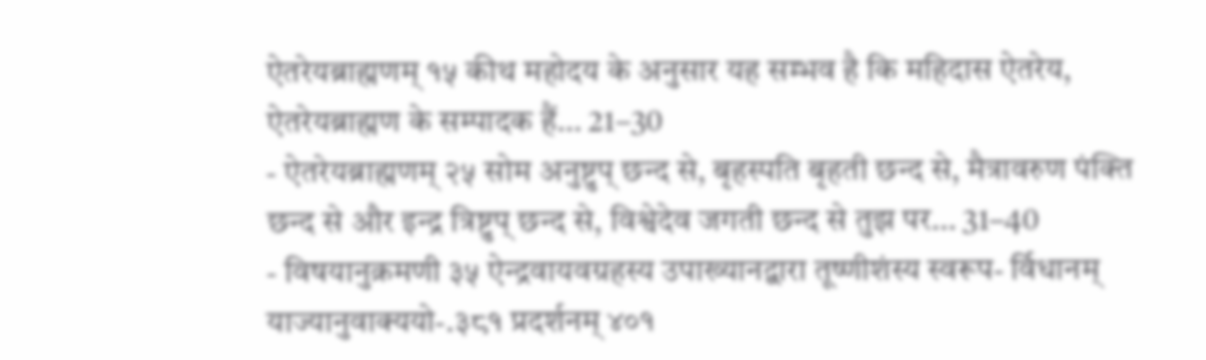ऐतरेयब्राह्मणम् १५ कीथ महोदय के अनुसार यह सम्भव है कि महिदास ऐतरेय, ऐतरेयब्राह्मण के सम्पादक हैं… 21–30
- ऐतरेयब्राह्मणम् २५ सोम अनुष्टुप् छन्द से, बृहस्पति बृहती छन्द से, मैत्रावरुण पंक्ति छन्द से और इन्द्र त्रिष्टुप् छन्द से, विश्वेदेव जगती छन्द से तुझ पर… 31–40
- विषयानुक्रमणी ३५ ऐन्द्रवायवग्रहस्य उपाख्यानद्वारा तूष्णीशंस्य स्वरूप- र्विधानम् याज्यानुवाक्ययो-.३८१ प्रदर्शनम् ४०१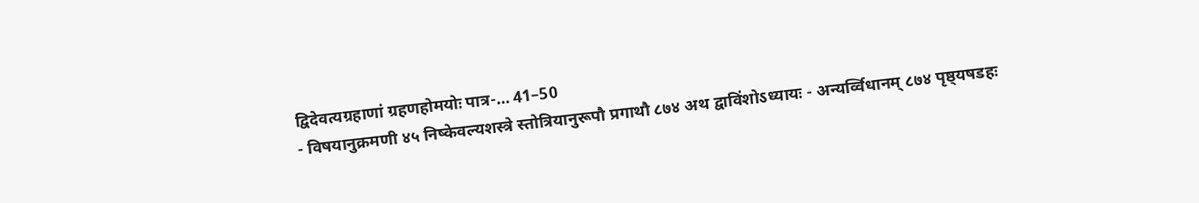द्विदेवत्यग्रहाणां ग्रहणहोमयोः पात्र-… 41–50
- विषयानुक्रमणी ४५ निष्केवल्यशस्त्रे स्तोत्रियानुरूपौ प्रगाथौ ८७४ अथ द्वाविंशोऽध्यायः - अन्यर्व्विधानम् ८७४ पृष्ठ्यषडहः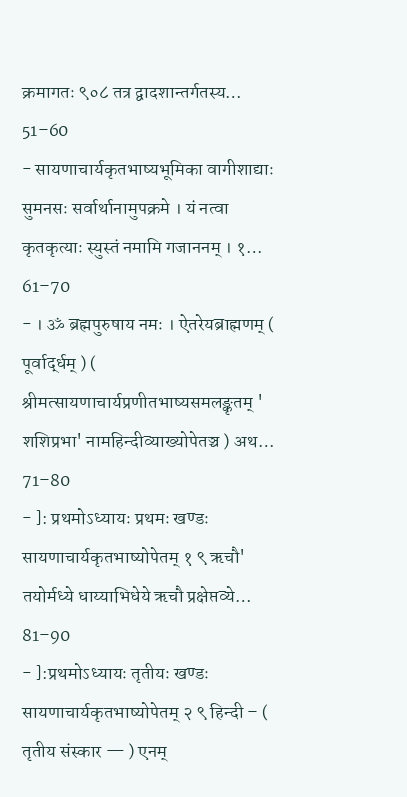क्रमागतः ९०८ तत्र द्वादशान्तर्गतस्य… 51–60
- सायणाचार्यकृतभाष्यभूमिका वागीशाद्याः सुमनसः सर्वार्थानामुपक्रमे । यं नत्वा कृतकृत्याः स्युस्तं नमामि गजाननम् । १… 61–70
- । ॐ ब्रह्मपुरुषाय नमः । ऐतरेयब्राह्मणम् ( पूर्वार्द्धम् ) ( श्रीमत्सायणाचार्यप्रणीतभाष्यसमलङ्कृतम् ' शशिप्रभा' नामहिन्दीव्याख्योपेतञ्च ) अथ… 71–80
- ]: प्रथमोऽध्यायः प्रथमः खण्डः सायणाचार्यकृतभाष्योपेतम् १ ९ ऋचौ' तयोर्मध्ये धाय्याभिधेये ऋचौ प्रक्षेप्तव्ये… 81–90
- ]:प्रथमोऽध्यायः तृतीयः खण्डः सायणाचार्यकृतभाष्योपेतम् २ ९ हिन्दी – ( तृतीय संस्कार — ) एनम्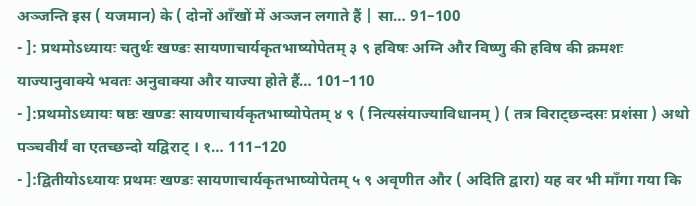अञ्जन्ति इस ( यजमान) के ( दोनों आँखों में अञ्जन लगाते हैं | सा… 91–100
- ]: प्रथमोऽध्यायः चतुर्थः खण्डः सायणाचार्यकृतभाष्योपेतम् ३ ९ हविषः अग्नि और विष्णु की हविष की क्रमशः याज्यानुवाक्ये भवतः अनुवाक्या और याज्या होते हैं… 101–110
- ]:प्रथमोऽध्यायः षष्ठः खण्डः सायणाचार्यकृतभाष्योपेतम् ४ ९ ( नित्यसंयाज्याविधानम् ) ( तत्र विराट्छन्दसः प्रशंसा ) अथो पञ्चवीर्यं वा एतच्छन्दो यद्विराट् । १… 111–120
- ]:द्वितीयोऽध्यायः प्रथमः खण्डः सायणाचार्यकृतभाष्योपेतम् ५ ९ अवृणीत और ( अदिति द्वारा) यह वर भी माँगा गया कि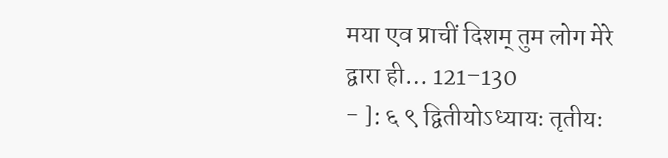मया एव प्राचीं दिशम् तुम लोग मेरे द्वारा ही… 121–130
- ]: ६ ९ द्वितीयोऽध्यायः तृतीयः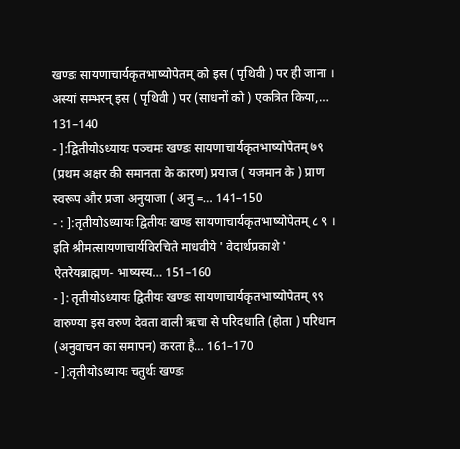खण्डः सायणाचार्यकृतभाष्योपेतम् को इस ( पृथिवी ) पर ही जाना । अस्यां सम्भरन् इस ( पृथिवी ) पर (साधनों को ) एकत्रित किया,… 131–140
- ]:द्वितीयोऽध्यायः पञ्चमः खण्डः सायणाचार्यकृतभाष्योपेतम् ७९ (प्रथम अक्षर की समानता के कारण) प्रयाज ( यजमान के ) प्राण स्वरूप और प्रजा अनुयाजा ( अनु =… 141–150
- : ]:तृतीयोऽध्यायः द्वितीयः खण्ड सायणाचार्यकृतभाष्योपेतम् ८ ९ । इति श्रीमत्सायणाचार्यविरचिते माधवीये ' वेदार्थप्रकाशे ' ऐतरेयब्राह्मण- भाष्यस्य… 151–160
- ]: तृतीयोऽध्यायः द्वितीयः खण्डः सायणाचार्यकृतभाष्योपेतम् ९९ वारुण्या इस वरुण देवता वाली ऋचा से परिदधाति (होता ) परिधान (अनुवाचन का समापन) करता है… 161–170
- ]:तृतीयोऽध्यायः चतुर्थः खण्डः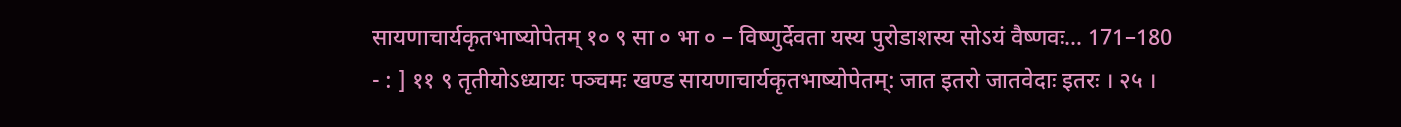सायणाचार्यकृतभाष्योपेतम् १० ९ सा ० भा ० – विष्णुर्देवता यस्य पुरोडाशस्य सोऽयं वैष्णवः… 171–180
- : ] ११ ९ तृतीयोऽध्यायः पञ्चमः खण्ड सायणाचार्यकृतभाष्योपेतम्: जात इतरो जातवेदाः इतरः । २५ ।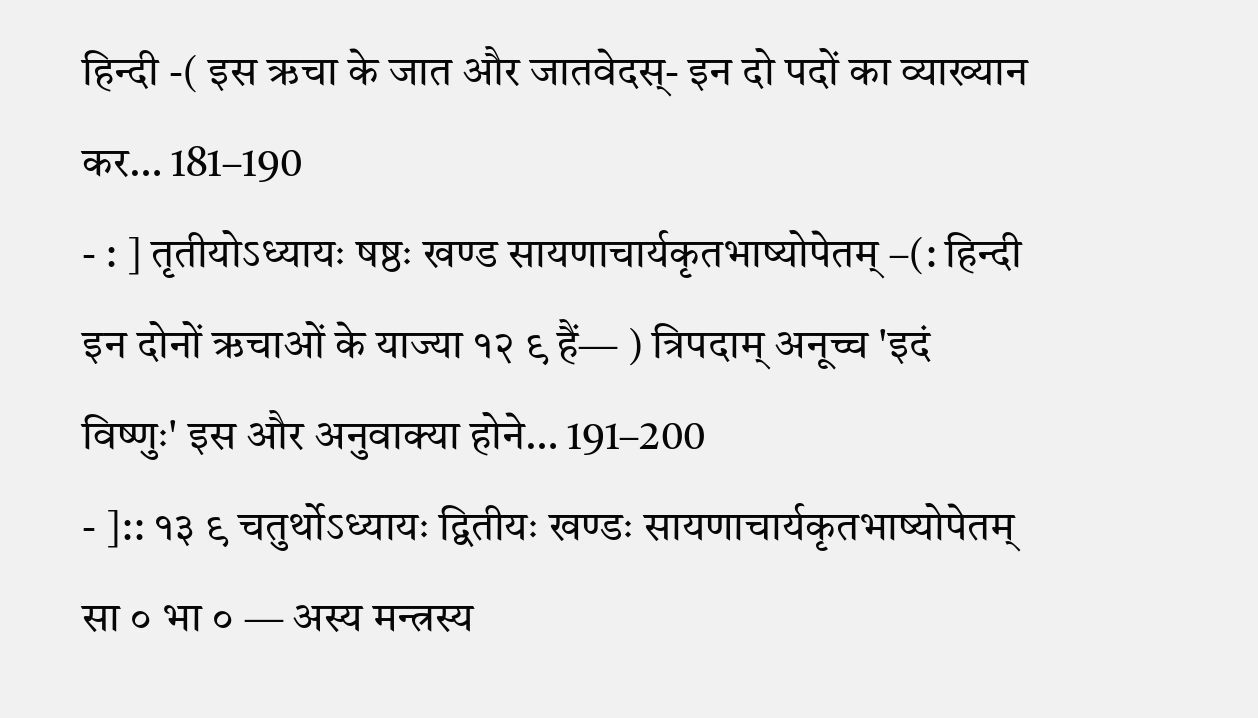हिन्दी -( इस ऋचा के जात और जातवेदस्- इन दो पदों का व्याख्यान कर… 181–190
- : ] तृतीयोऽध्यायः षष्ठः खण्ड सायणाचार्यकृतभाष्योपेतम् –(: हिन्दी इन दोनों ऋचाओं के याज्या १२ ९ हैं— ) त्रिपदाम् अनूच्च 'इदं विष्णुः' इस और अनुवाक्या होने… 191–200
- ]:: १३ ९ चतुर्थोऽध्यायः द्वितीयः खण्डः सायणाचार्यकृतभाष्योपेतम् सा ० भा ० — अस्य मन्त्रस्य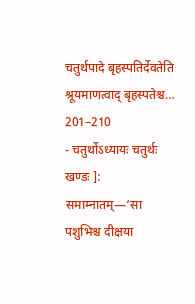चतुर्थपादे बृहस्पतिर्देवतेति श्रूयमाणत्वाद् बृहस्पतेश्च… 201–210
- चतुर्थोऽध्यायः चतुर्थः खण्डः ]: समाम्नातम्—‘सा पशुभिश्च दीक्षया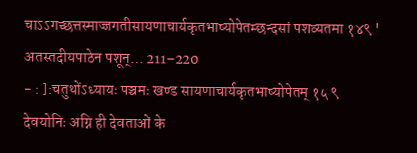चाऽऽगच्छत्तस्माज्जगतीसायणाचार्यकृतभाष्योपेतम्छन्दसां पशव्यतमा १४९ ' अतस्तदीयपाठेन पशून्… 211–220
- : ]:चतुथोंऽध्यायः पञ्चमः खण्ड सायणाचार्यकृतभाष्योपेतम् १५ ९ देवयोनिः अग्नि ही देवताओं के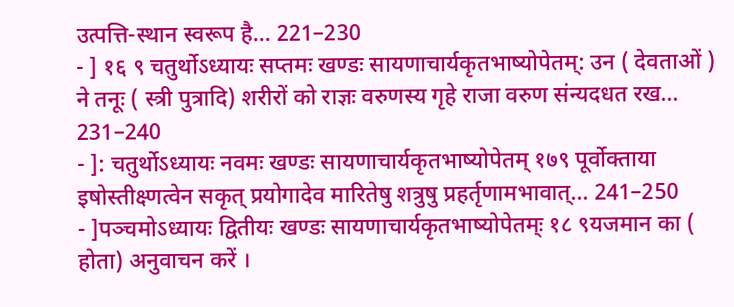उत्पत्ति-स्थान स्वरूप है… 221–230
- ] १६ ९ चतुर्थोऽध्यायः सप्तमः खण्डः सायणाचार्यकृतभाष्योपेतम्: उन ( देवताओं ) ने तनूः ( स्त्री पुत्रादि) शरीरों को राज्ञः वरुणस्य गृहे राजा वरुण संन्यदधत रख… 231–240
- ]: चतुर्थोऽध्यायः नवमः खण्डः सायणाचार्यकृतभाष्योपेतम् १७९ पूर्वोक्ताया इषोस्तीक्ष्णत्वेन सकृत् प्रयोगादेव मारितेषु शत्रुषु प्रहर्तृणामभावात्… 241–250
- ]पञ्चमोऽध्यायः द्वितीयः खण्डः सायणाचार्यकृतभाष्योपेतम्ः १८ ९यजमान का ( होता) अनुवाचन करें ।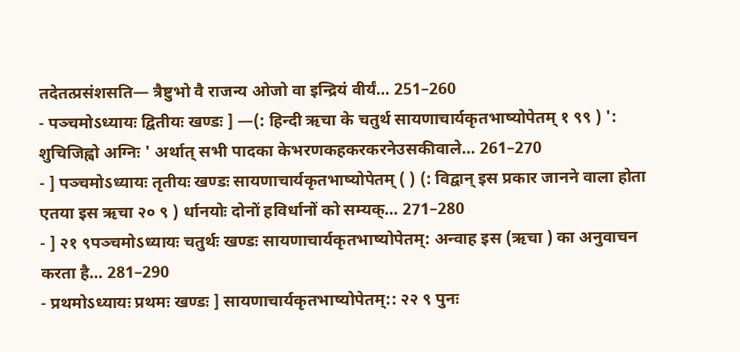तदेतत्प्रसंशसति— त्रैष्टुभो वै राजन्य ओजो वा इन्द्रियं वीर्यं… 251–260
- पञ्चमोऽध्यायः द्वितीयः खण्डः ] —(: हिन्दी ऋचा के चतुर्थ सायणाचार्यकृतभाष्योपेतम् १ ९९ ) ': शुचिजिह्वो अग्निः ' अर्थात् सभी पादका केभरणकहकरकरनेउसकीवाले… 261–270
- ] पञ्चमोऽध्यायः तृतीयः खण्डः सायणाचार्यकृतभाष्योपेतम् ( ) (: विद्वान् इस प्रकार जानने वाला होता एतया इस ऋचा २० ९ ) र्धानयोः दोनों हविर्धानों को सम्यक्… 271–280
- ] २१ ९पञ्चमोऽध्यायः चतुर्थः खण्डः सायणाचार्यकृतभाष्योपेतम्: अन्वाह इस (ऋचा ) का अनुवाचन करता है… 281–290
- प्रथमोऽध्यायः प्रथमः खण्डः ] सायणाचार्यकृतभाष्योपेतम्:: २२ ९ पुनः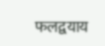फलद्वयाय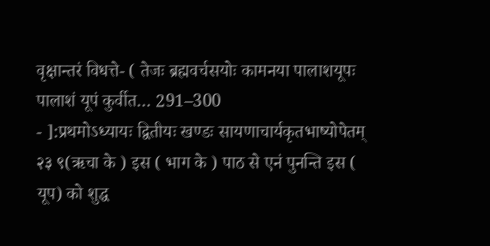वृक्षान्तरं विधत्ते- ( तेजः ब्रह्मवर्चसयोः कामनया पालाशयूपः पालाशं यूपं कुर्वीत… 291–300
- ]:प्रथमोऽध्यायः द्वितीयः खण्डः सायणाचार्यकृतभाष्योपेतम् २३ ९(ऋचा के ) इस ( भाग के ) पाठ से एनं पुनन्ति इस ( यूप) को शुद्ध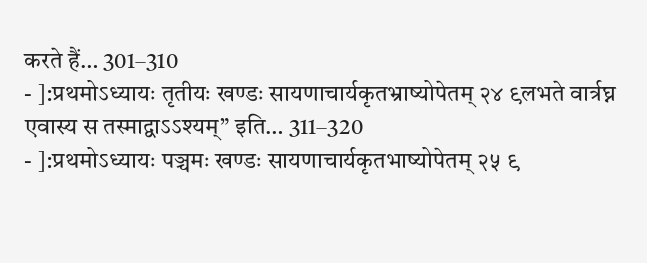करते हैं… 301–310
- ]:प्रथमोऽध्यायः तृतीयः खण्डः सायणाचार्यकृतभ्राष्योपेतम् २४ ९लभते वार्त्रघ्न एवास्य स तस्माद्वाऽऽश्यम्” इति… 311–320
- ]:प्रथमोऽध्यायः पञ्चमः खण्डः सायणाचार्यकृतभाष्योपेतम् २५ ९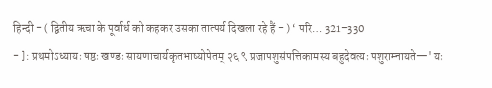हिन्दी - ( द्वितीय ऋचा के पूर्वार्ध को कहकर उसका तात्पर्य दिखला रहे हैं - ) ‘ परि… 321–330
- ]: प्रथमोऽध्यायः षष्ठः खण्डः सायणाचार्यकृतभाष्योपेतम् २६ ९ प्रजापशुसंपत्तिकामस्य बहुदेवत्यः पशुराम्नायते—' यः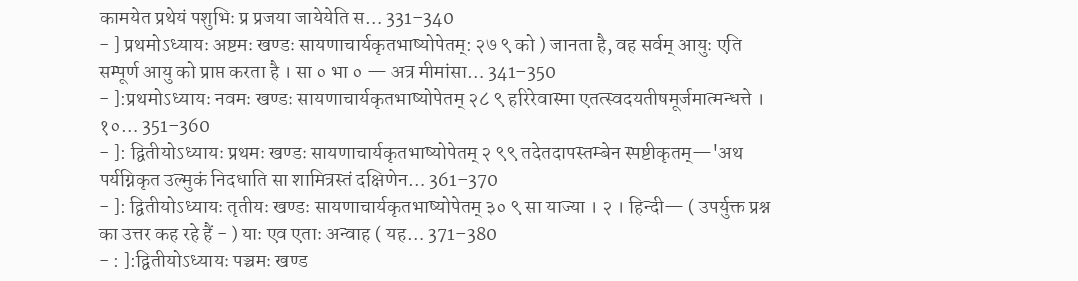कामयेत प्रथेयं पशुभिः प्र प्रजया जायेयेति स… 331–340
- ] प्रथमोऽध्यायः अष्टमः खण्डः सायणाचार्यकृतभाष्योपेतम्: २७ ९ को ) जानता है, वह सर्वम् आयुः एति सम्पूर्ण आयु को प्राप्त करता है । सा ० भा ० — अत्र मीमांसा… 341–350
- ]:प्रथमोऽध्यायः नवमः खण्डः सायणाचार्यकृतभाष्योपेतम् २८ ९ हरिरेवास्मा एतत्स्वदयतीषमूर्जमात्मन्धत्ते । १०… 351–360
- ]: द्वितीयोऽध्यायः प्रथमः खण्डः सायणाचार्यकृतभाष्योपेतम् २ ९९ तदेतदापस्तम्बेन स्पष्टीकृतम्—'अथ पर्यग्निकृत उल्मुकं निदधाति सा शामित्रस्तं दक्षिणेन… 361–370
- ]: द्वितीयोऽध्यायः तृतीयः खण्डः सायणाचार्यकृतभाष्योपेतम् ३० ९ सा याज्या । २ । हिन्दी— ( उपर्युक्त प्रश्न का उत्तर कह रहे हैं - ) याः एव एताः अन्वाह ( यह… 371–380
- : ]:द्वितीयोऽध्यायः पञ्चमः खण्ड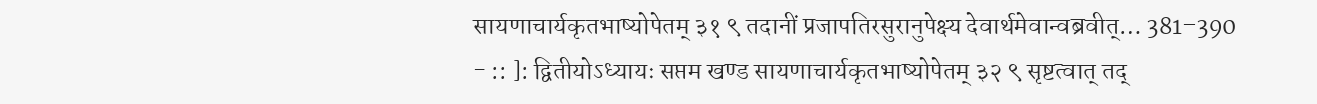सायणाचार्यकृतभाष्योपेतम् ३१ ९ तदानीं प्रजापतिरसुरानुपेक्ष्य देवार्थमेवान्वब्रवीत्… 381–390
- :: ]: द्वितीयोऽध्यायः सप्तम खण्ड सायणाचार्यकृतभाष्योपेतम् ३२ ९ सृष्टत्वात् तद्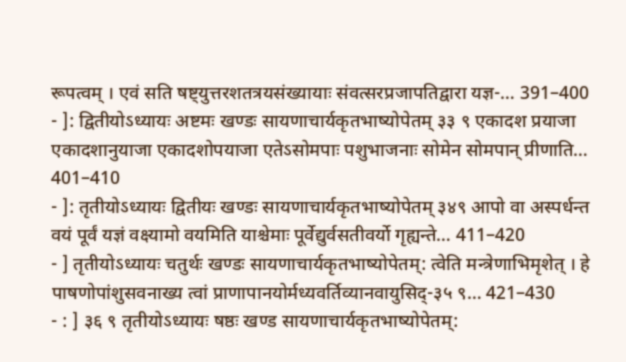रूपत्वम् । एवं सति षष्ट्युत्तरशतत्रयसंख्यायाः संवत्सरप्रजापतिद्वारा यज्ञ-… 391–400
- ]: द्वितीयोऽध्यायः अष्टमः खण्डः सायणाचार्यकृतभाष्योपेतम् ३३ ९ एकादश प्रयाजा एकादशानुयाजा एकादशोपयाजा एतेऽसोमपाः पशुभाजनाः सोमेन सोमपान् प्रीणाति… 401–410
- ]: तृतीयोऽध्यायः द्वितीयः खण्डः सायणाचार्यकृतभाष्योपेतम् ३४९ आपो वा अस्पर्धन्त वयं पूर्वं यज्ञं वक्ष्यामो वयमिति याश्चेमाः पूर्वेद्युर्वसतीवर्यो गृह्यन्ते… 411–420
- ] तृतीयोऽध्यायः चतुर्थः खण्डः सायणाचार्यकृतभाष्योपेतम्: त्वेति मन्त्रेणाभिमृशेत् । हे पाषणोपांशुसवनाख्य त्वां प्राणापानयोर्मध्यवर्तिव्यानवायुसिद्-३५ ९… 421–430
- : ] ३६ ९ तृतीयोऽध्यायः षष्ठः खण्ड सायणाचार्यकृतभाष्योपेतम्: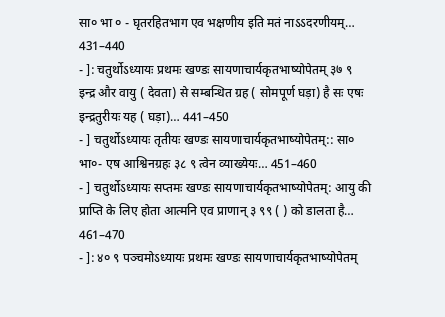सा० भा ० - घृतरहितभाग एव भक्षणीय इति मतं नाऽऽदरणीयम्… 431–440
- ]: चतुर्थोऽध्यायः प्रथमः खण्डः सायणाचार्यकृतभाष्योपेतम् ३७ ९ इन्द्र और वायु ( देवता) से सम्बन्धित ग्रह ( सोमपूर्ण घड़ा) है सः एषः इन्द्रतुरीयः यह ( घड़ा)… 441–450
- ] चतुर्थोऽध्यायः तृतीयः खण्डः सायणाचार्यकृतभाष्योपेतम्:: सा० भा०- एष आश्विनग्रहः ३८ ९ त्वेन व्याख्येयः… 451–460
- ] चतुर्थोऽध्यायः सप्तमः खण्डः सायणाचार्यकृतभाष्योपेतम्: आयु की प्राप्ति के लिए होता आत्मनि एव प्राणान् ३ ९९ ( ) को डालता है… 461–470
- ]: ४० ९ पञ्चमोऽध्यायः प्रथमः खण्डः सायणाचार्यकृतभाष्योपेतम्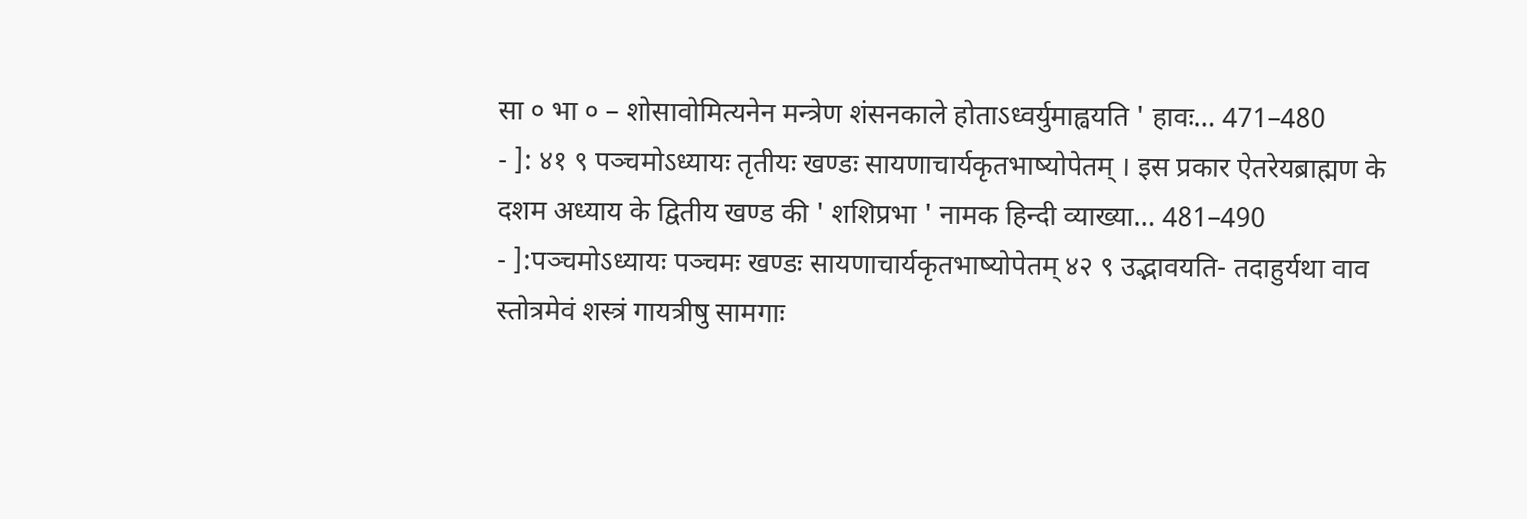सा ० भा ० – शोसावोमित्यनेन मन्त्रेण शंसनकाले होताऽध्वर्युमाह्वयति ' हावः… 471–480
- ]: ४१ ९ पञ्चमोऽध्यायः तृतीयः खण्डः सायणाचार्यकृतभाष्योपेतम् । इस प्रकार ऐतरेयब्राह्मण के दशम अध्याय के द्वितीय खण्ड की ' शशिप्रभा ' नामक हिन्दी व्याख्या… 481–490
- ]:पञ्चमोऽध्यायः पञ्चमः खण्डः सायणाचार्यकृतभाष्योपेतम् ४२ ९ उद्भावयति- तदाहुर्यथा वाव स्तोत्रमेवं शस्त्रं गायत्रीषु सामगाः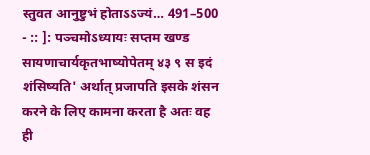स्तुवत आनुष्टुभं होताऽऽज्यं… 491–500
- :: ]: पञ्चमोऽध्यायः सप्तम खण्ड सायणाचार्यकृतभाष्योपेतम् ४३ ९ स इदं शंसिष्यति' अर्थात् प्रजापति इसके शंसन करने के लिए कामना करता है अतः वह ही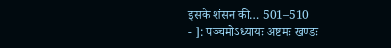इसके शंसन की… 501–510
- ]: पञ्चमोऽध्यायः अष्टमः खण्डः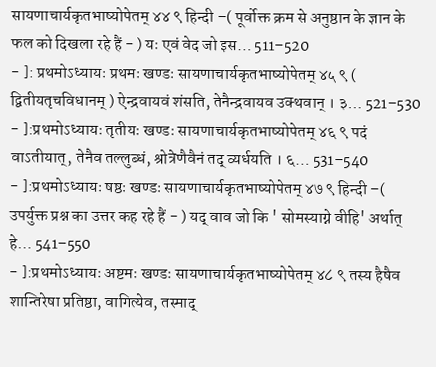सायणाचार्यकृतभाष्योपेतम् ४४ ९ हिन्दी –( पूर्वोक्त क्रम से अनुष्ठान के ज्ञान के फल को दिखला रहे हैं - ) यः एवं वेद जो इस… 511–520
- ]: प्रथमोऽध्यायः प्रथमः खण्डः सायणाचार्यकृतभाष्योपेतम् ४५ ९ ( द्वितीयतृचविधानम् ) ऐन्द्रवायवं शंसति, तेनैन्द्रवायव उक्थवान् । ३… 521–530
- ]:प्रथमोऽध्यायः तृतीयः खण्डः सायणाचार्यकृतभाष्योपेतम् ४६ ९ पदं वाऽतीयात्, तेनैव तल्लुब्धं, श्रोत्रेणैवैनं तद् व्यर्धयति । ६… 531–540
- ]:प्रथमोऽध्यायः षष्ठः खण्डः सायणाचार्यकृतभाष्योपेतम् ४७ ९ हिन्दी –( उपर्युक्त प्रश्न का उत्तर कह रहे हैं - ) यद् वाव जो कि ' सोमस्याग्ने वीहि' अर्थात् हे… 541–550
- ]:प्रथमोऽध्यायः अष्टमः खण्डः सायणाचार्यकृतभाष्योपेतम् ४८ ९ तस्य हैषैव शान्तिरेषा प्रतिष्ठा, वागित्येव, तस्माद्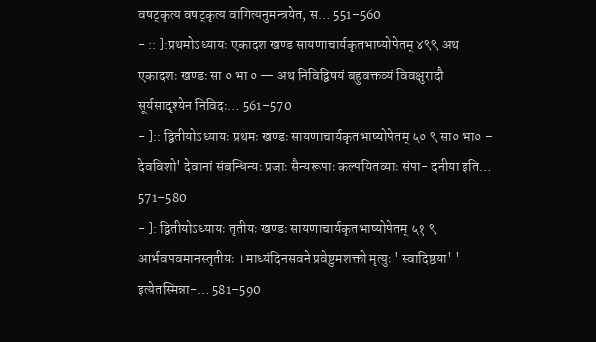वषट्कृत्य वषट्कृत्य वागित्यनुमन्त्रयेत, स… 551–560
- :: ]:प्रथमोऽध्यायः एकादश खण्ड सायणाचार्यकृतभाष्योपेतम् ४९९ अथ एकादशः खण्डः सा ० भा ० — अथ निविद्विषयं बहुवक्तव्यं विवक्षुरादौ सूर्यसादृश्येन निविदः… 561–570
- ]:: द्वितीयोऽध्यायः प्रथमः खण्डः सायणाचार्यकृतभाष्योपेतम् ५० ९ सा० भा० – देवविशो' देवानां संबन्धिन्यः प्रजाः सैन्यरूपाः कल्पयितव्याः संपा- दनीया इति… 571–580
- ]: द्वितीयोऽध्यायः तृतीयः खण्डः सायणाचार्यकृतभाष्योपेतम् ५१ ९ आर्भवपवमानस्तृतीयः । माध्यंदिनसवने प्रवेष्टुमशक्तो मृत्युः ' स्वादिष्ठया' ' इत्येतस्मिन्ना-… 581–590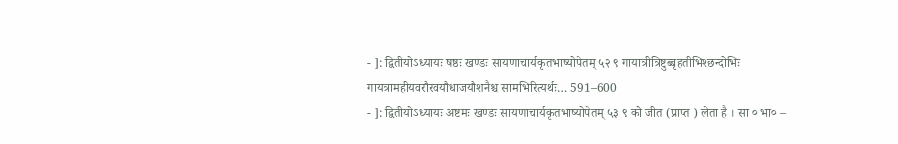- ]: द्वितीयोऽध्यायः षष्ठः खण्डः सायणाचार्यकृतभाष्योपेतम् ५२ ९ गायात्रीत्रिष्टुब्बृहतीभिश्छन्दोभिः गायत्रामहीयवरौरवयौधाजयौशनैश्च सामभिरित्यर्थः… 591–600
- ]: द्वितीयोऽध्यायः अष्टमः खण्डः सायणाचार्यकृतभाष्योपेतम् ५३ ९ को जीत (प्राप्त ) लेता है । सा ० भा० –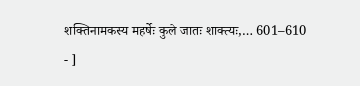शक्तिनामकस्य महर्षेः कुले जातः शाक्त्यः,… 601–610
- ]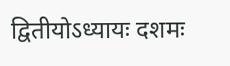द्वितीयोऽध्यायः दशमः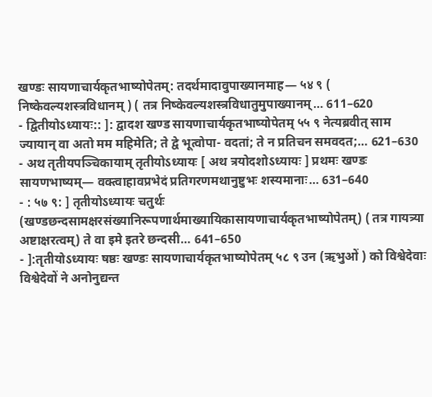खण्डः सायणाचार्यकृतभाष्योपेतम्: तदर्थमादावुपाख्यानमाह— ५४ ९ ( निष्केवल्यशस्त्रविधानम् ) ( तत्र निष्केवल्यशस्त्रविधातुमुपाख्यानम्… 611–620
- द्वितीयोऽध्यायः:: ]: द्वादश खण्ड सायणाचार्यकृतभाष्योपेतम् ५५ ९ नेत्यब्रवीत् साम ज्यायान् वा अतो मम महिमेति; ते द्वे भूत्वोपा- वदतां; ते न प्रतिचन समवदत;… 621–630
- अथ तृतीयपञ्चिकायाम् तृतीयोऽध्यायः [ अथ त्रयोदशोऽध्यायः ] प्रथमः खण्डः सायणभाष्यम्— वक्त्वाहावप्रभेदं प्रतिगरणमथानुष्टुभः शस्यमानाः… 631–640
- : ५७ ९: ] तृतीयोऽध्यायः चतुर्थः (खण्डछन्दसामक्षरसंख्यानिरूपणार्थमाख्यायिकासायणाचार्यकृतभाष्योपेतम्) ( तत्र गायत्र्या अष्टाक्षरत्वम्) ते वा इमे इतरे छन्दसी… 641–650
- ]:तृतीयोऽध्यायः षष्ठः खण्डः सायणाचार्यकृतभाष्योपेतम् ५८ ९ उन (ऋभुओं ) को विश्वेदेवाः विश्वेदेवों ने अनोनुद्यन्त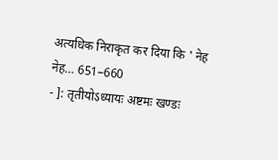अत्यधिक निराकृत कर दिया कि ' नेह नेह… 651–660
- ]: तृतीयोऽध्यायः अष्टमः खण्डः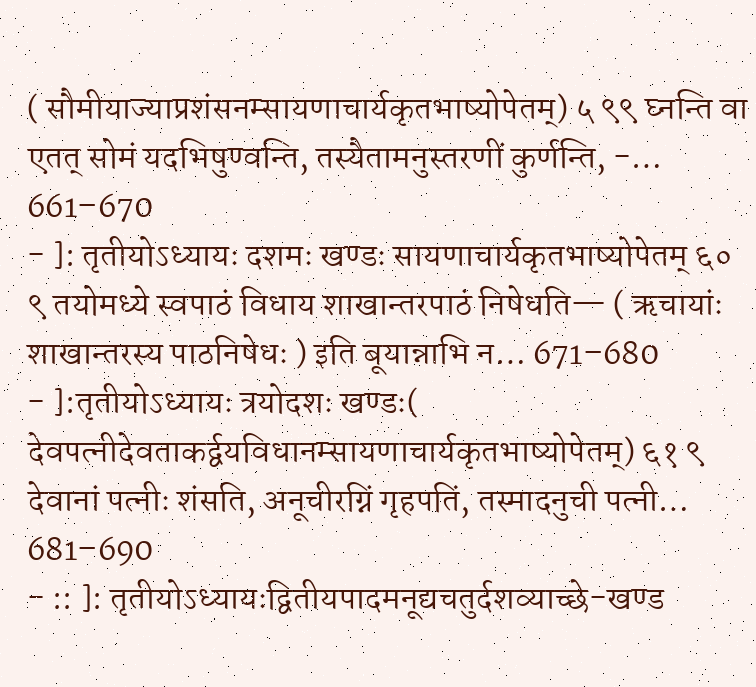( सौमीयाज्याप्रशंसनम्सायणाचार्यकृतभाष्योपेतम्) ५ ९९ घ्नन्ति वा एतत् सोमं यदभिषुण्वन्ति, तस्यैतामनुस्तरणीं कुर्णन्ति, -… 661–670
- ]: तृतीयोऽध्यायः दशमः खण्डः सायणाचार्यकृतभाष्योपेतम् ६० ९ तयोमध्ये स्वपाठं विधाय शाखान्तरपाठं निषेधति— ( ऋचायांः शाखान्तरस्य पाठनिषेधः ) इति बूयान्नाभि न… 671–680
- ]:तृतीयोऽध्यायः त्रयोदशः खण्डः( देवपत्नीदेवताकर्द्वयविधानम्सायणाचार्यकृतभाष्योपेतम्) ६१ ९ देवानां पत्नीः शंसति, अनूचीरग्निं गृहपतिं, तस्मादनुची पत्नी… 681–690
- :: ]: तृतीयोऽध्यायःद्वितीयपादमनूद्यचतुर्दशव्याच्छे-खण्ड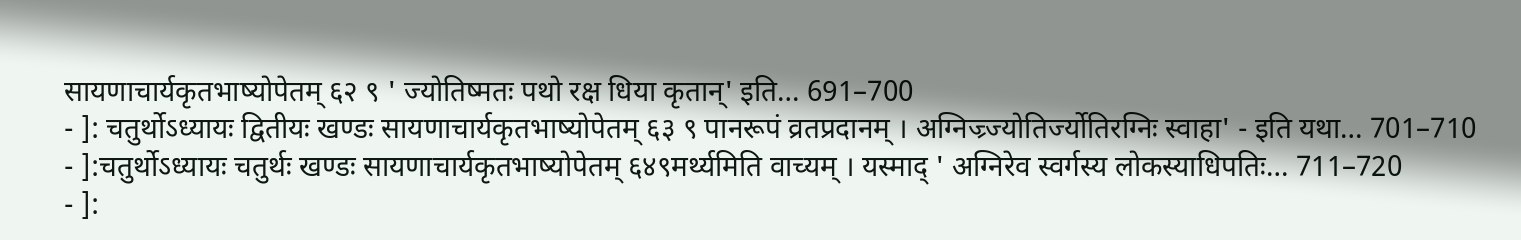सायणाचार्यकृतभाष्योपेतम् ६२ ९ ' ज्योतिष्मतः पथो रक्ष धिया कृतान्' इति… 691–700
- ]: चतुर्थोऽध्यायः द्वितीयः खण्डः सायणाचार्यकृतभाष्योपेतम् ६३ ९ पानरूपं व्रतप्रदानम् । अग्निज्र्ज्योतिर्ज्योतिरग्निः स्वाहा' - इति यथा… 701–710
- ]:चतुर्थोऽध्यायः चतुर्थः खण्डः सायणाचार्यकृतभाष्योपेतम् ६४९मर्थ्यमिति वाच्यम् । यस्माद् ' अग्निरेव स्वर्गस्य लोकस्याधिपतिः… 711–720
- ]: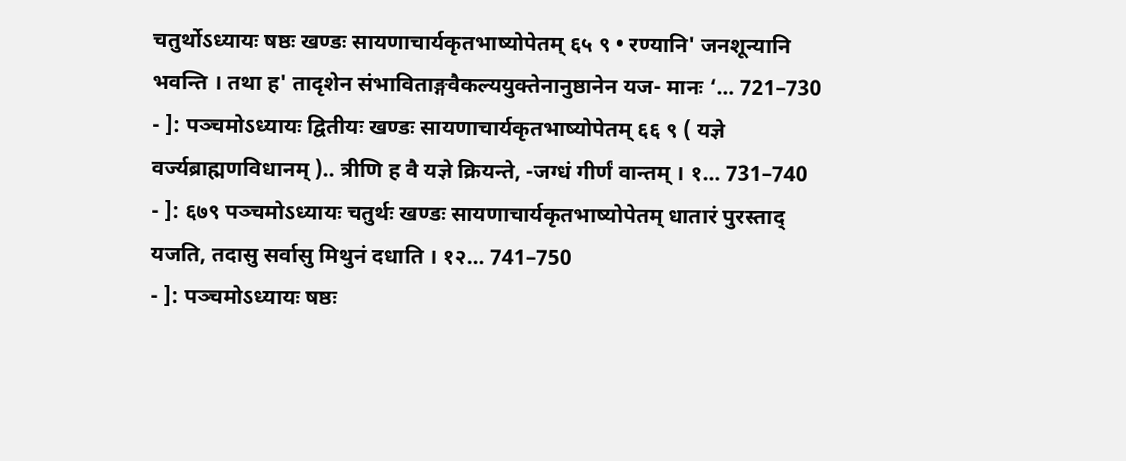चतुर्थोऽध्यायः षष्ठः खण्डः सायणाचार्यकृतभाष्योपेतम् ६५ ९ • रण्यानि' जनशून्यानि भवन्ति । तथा ह' तादृशेन संभाविताङ्गवैकल्ययुक्तेनानुष्ठानेन यज- मानः ‘… 721–730
- ]: पञ्चमोऽध्यायः द्वितीयः खण्डः सायणाचार्यकृतभाष्योपेतम् ६६ ९ ( यज्ञे वर्ज्यब्राह्मणविधानम् ).. त्रीणि ह वै यज्ञे क्रियन्ते, -जग्धं गीर्णं वान्तम् । १… 731–740
- ]: ६७९ पञ्चमोऽध्यायः चतुर्थः खण्डः सायणाचार्यकृतभाष्योपेतम् धातारं पुरस्ताद् यजति, तदासु सर्वासु मिथुनं दधाति । १२… 741–750
- ]: पञ्चमोऽध्यायः षष्ठः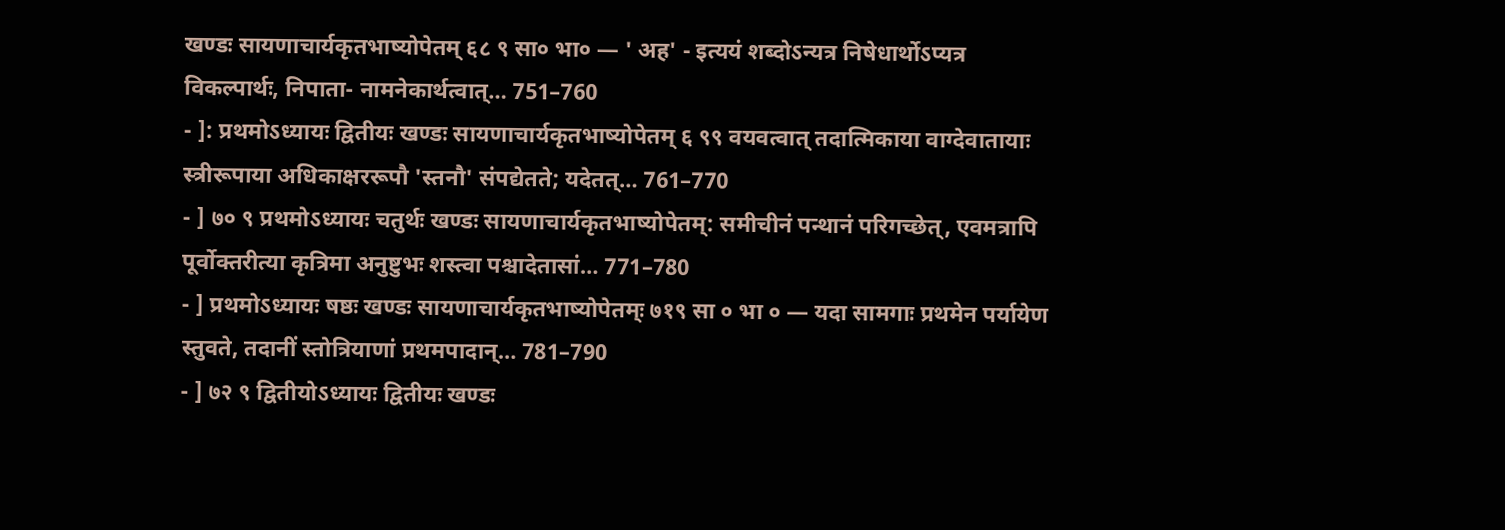खण्डः सायणाचार्यकृतभाष्योपेतम् ६८ ९ सा० भा० — ' अह' - इत्ययं शब्दोऽन्यत्र निषेधार्थोऽप्यत्र विकल्पार्थः, निपाता- नामनेकार्थत्वात्… 751–760
- ]: प्रथमोऽध्यायः द्वितीयः खण्डः सायणाचार्यकृतभाष्योपेतम् ६ ९९ वयवत्वात् तदात्मिकाया वाग्देवातायाः स्त्रीरूपाया अधिकाक्षररूपौ 'स्तनौ' संपद्येतते; यदेतत्… 761–770
- ] ७० ९ प्रथमोऽध्यायः चतुर्थः खण्डः सायणाचार्यकृतभाष्योपेतम्: समीचीनं पन्थानं परिगच्छेत्, एवमत्रापि पूर्वोक्तरीत्या कृत्रिमा अनुष्टुभः शस्त्वा पश्चादेतासां… 771–780
- ] प्रथमोऽध्यायः षष्ठः खण्डः सायणाचार्यकृतभाष्योपेतम्ः ७१९ सा ० भा ० — यदा सामगाः प्रथमेन पर्यायेण स्तुवते, तदानीं स्तोत्रियाणां प्रथमपादान्… 781–790
- ] ७२ ९ द्वितीयोऽध्यायः द्वितीयः खण्डः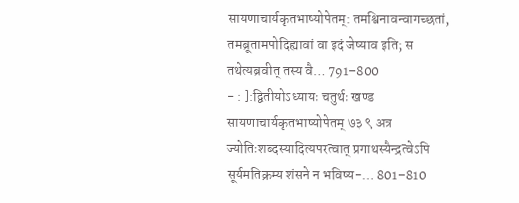सायणाचार्यकृतभाष्योपेतम्: तमश्विनावन्वागच्छतां, तमब्रूतामपोदिह्यावां वा इदं जेष्याव इति; स तथेत्यब्रवीत् तस्य वै… 791–800
- : ]:द्वितीयोऽध्यायः चतुर्थः खण्ड सायणाचार्यकृतभाष्योपेतम् ७३ ९ अत्र ज्योतिःशब्दस्यादित्यपरत्वात् प्रगाथस्यैन्द्रत्वेऽपि सूर्यमतिक्रम्य शंसने न भविष्य-… 801–810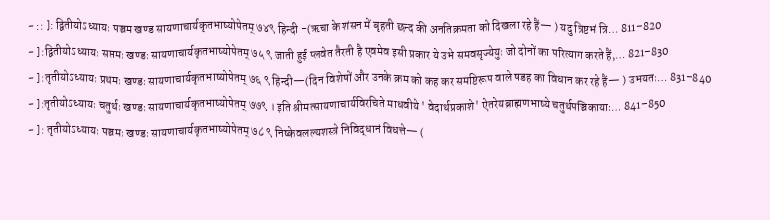- :: ]: द्वितीयोऽध्यायः पञ्चम खण्ड सायणाचार्यकृतभाष्योपेतम् ७४९ हिन्दी -(ऋचा के शंसन में बृहती छन्द की अनतिक्रमता को दिखला रहे हैं— ) यदु त्रिष्टभं त्रि… 811–820
- ]:द्वितीयोऽध्यायः सप्तमः खण्डः सायणाचार्यकृतभाष्योपेतम् ७५ ९ जाती हुई प्लवेत तैरती है एवमेव इसी प्रकार ये उभे समवसृज्येयुः जो दोनों का परित्याग करते हैं,… 821–830
- ]:तृतीयोऽध्यायः प्रथमः खण्डः सायणाचार्यकृतभाष्योपेतम् ७६ ९ हिन्दी—(दिन विशेषों और उनके क्रम को कह कर समष्टिरूप वाले षडह का विधान कर रहे हैं— ) उभयतः… 831–840
- ]:तृतीयोऽध्यायः चतुर्थः खण्डः सायणाचार्यकृतभाष्योपेतम् ७७९ । इति श्रीमत्सायणाचार्यविरचिते माधवीये ' वेदार्थप्रकाशे' ऐतरेयब्राह्मणभाष्ये चतुर्थपञ्चिकायाः… 841–850
- ]: तृतीयोऽध्यायः पञ्चमः खण्डः सायणाचार्यकृतभाष्योपेतम् ७८ ९ निष्केवलल्यशस्त्रे निविद्धानं विधत्ते— (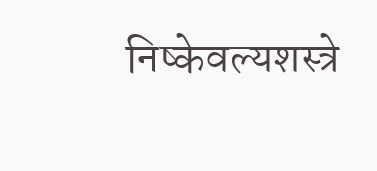निष्केवल्यशस्त्रे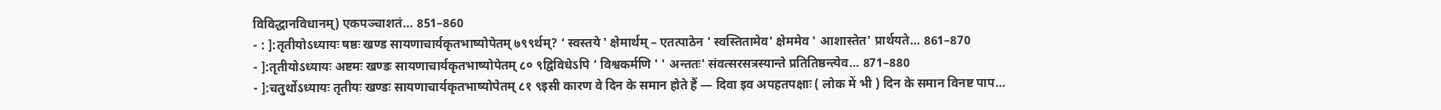विविद्धानविधानम्) एकपञ्चाशतं… 851–860
- : ]:तृतीयोऽध्यायः षष्ठः खण्ड सायणाचार्यकृतभाष्योपेतम् ७९९र्थम्? ‘ स्वस्तये ' क्षेमार्थम् – एतत्पाठेन ' स्वस्तितामेव' क्षेममेव ' आशास्तेत' प्रार्थयते… 861–870
- ]:तृतीयोऽध्यायः अष्टमः खण्डः सायणाचार्यकृतभाष्योपेतम् ८० ९द्विविधेऽपि ‘ विश्वकर्मणि ' ' अन्ततः' संवत्सरसत्रस्यान्ते प्रतितिष्ठन्त्येव… 871–880
- ]:चतुर्थोऽध्यायः तृतीयः खण्डः सायणाचार्यकृतभाष्योपेतम् ८१ ९इसी कारण वे दिन के समान होते हैं — दिवा इव अपहतपक्षाः ( लोक में भी ) दिन के समान विनष्ट पाप…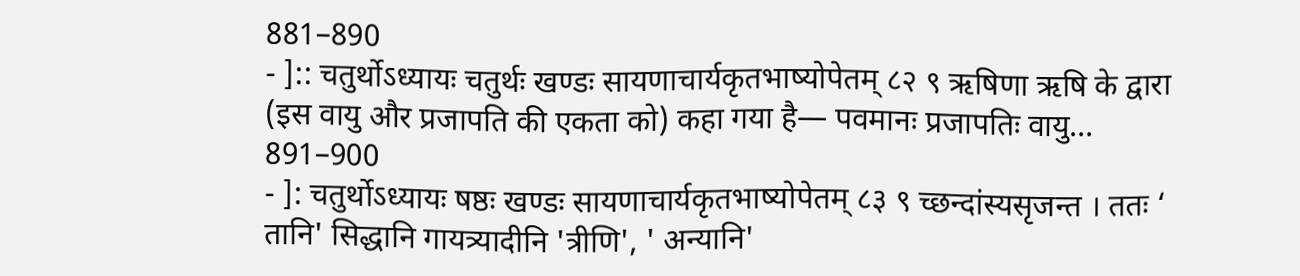881–890
- ]:: चतुर्थोऽध्यायः चतुर्थः खण्डः सायणाचार्यकृतभाष्योपेतम् ८२ ९ ऋषिणा ऋषि के द्वारा (इस वायु और प्रजापति की एकता को) कहा गया है— पवमानः प्रजापतिः वायु… 891–900
- ]: चतुर्थोऽध्यायः षष्ठः खण्डः सायणाचार्यकृतभाष्योपेतम् ८३ ९ च्छन्दांस्यसृजन्त । ततः ‘ तानि' सिद्धानि गायत्र्यादीनि 'त्रीणि', ' अन्यानि'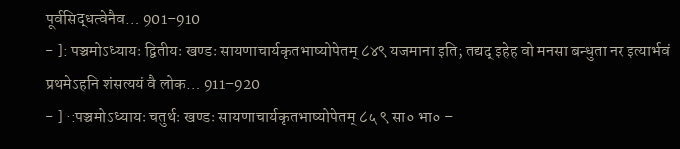पूर्वसिद्धत्वेनैव… 901–910
- ]: पञ्चमोऽध्यायः द्वितीयः खण्डः सायणाचार्यकृतभाष्योपेतम् ८४९ यजमाना इति; तद्यद् इहेह वो मनसा बन्धुता नर इत्यार्भवं प्रथमेऽहनि शंसत्ययं वै लोक… 911–920
- ] ·:पञ्चमोऽध्यायः चतुर्थः खण्डः सायणाचार्यकृतभाष्योपेतम् ८५ ९ सा० भा० –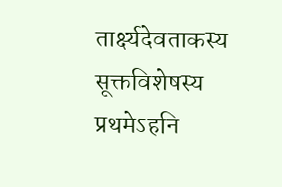तार्क्ष्यदेवताकस्य सूक्तविशेषस्य प्रथमेऽहनि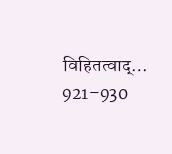विहितत्वाद्… 921–930